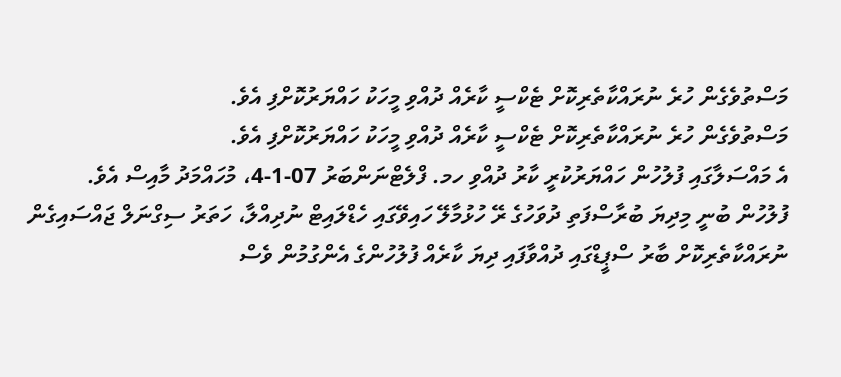މަސްތުވެގެން ހުރެ ނުރައްކާތެރިކޮށް ޓެކްސީ ކާރެއް ދުއްވި މީހަކު ހައްޔަރުކޮށްފި އެވެ.
މަސްތުވެގެން ހުރެ ނުރައްކާތެރިކޮށް ޓެކްސީ ކާރެއް ދުއްވި މީހަކު ހައްޔަރުކޮށްފި އެވެ.
އެ މައްސަލާގައި ފުލުހުން ހައްޔަރުކުރީ ކާރު ދުއްވި ހމ. ފްލެޓްނަންބަރު 07-1-4، މުހައްމަދު މާއިސް އެވެ.
ފުލުހުން ބުނީ މިދިޔަ ބުރާސްފަތި ދުވަހުގެ ރޭ ހުޅުމާލޭ ހައިވޭގައި ހެޑްލައިޓް ނުދިއްލާ، ހަތަރު ސިގްނަލް ޖައްސައިގެން ނުރައްކާތެރިކޮށް ބާރު ސްޕީޑްގައި ދުއްވާފައި ދިޔަ ކާރެއް ފުލުހުންގެ އެންގުމުން ވެސް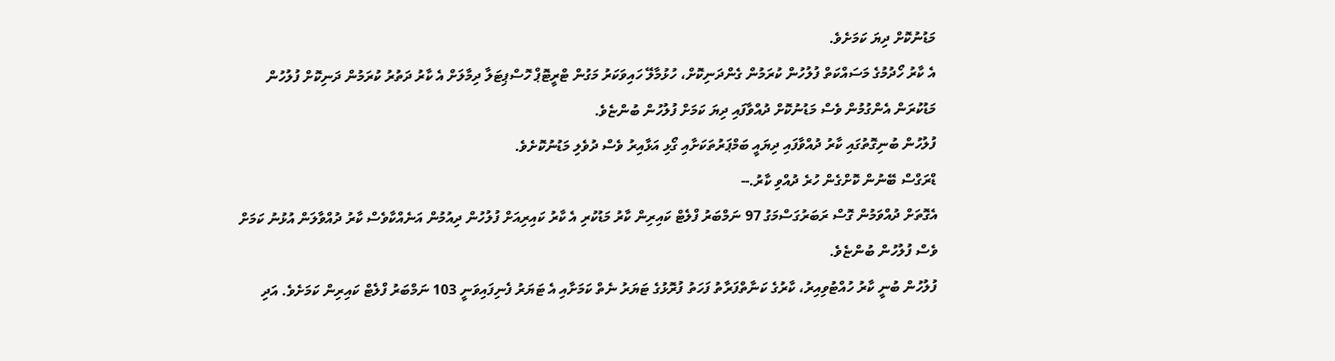މަޑުނުކޮށް ދިޔަ ކަމަށެވެ.
އެ ކާރު ހޯދުމުގެ މަސައްކަތް ފުލުހުން ކުރަމުން ގެންދަނިކޮށް، ހުޅުމާލޭ ހައިވަކަރު މަގުން ޓްރީޓޮޕް ހޮސްޕިޓަލާ ދިމާލަށް އެ ކާރު ދަތުރު ކުރަމުން ދަނިކޮށް ފުލުހުން މަޑުކުރަން އެންގުމުން ވެސް މަޑުނުކޮށް ދުއްވާފައި ދިޔަ ކަމަށް ފުލުހުން ބުންޏެވެ.
ފުލުހުން ބުނިގޮތުގައި ކާރު ދުއްވާފައި ދިޔައީ ބަމްޕަރުތަކަށާއި ގޯޅި އަޅާއިރު ވެސް ދުވެލި މަޑުނުކޮށެވެ.
ޑްރަގްސް ބޭނުން ކޮށްގެން ހުރެ ދުއްވި ކާރު.--
އެގޮތަށް ދުއްވަމުން ގޮސް ރަބަރުގަސްމަގު 97 ނަމްބަރު ފްލެޓް ކައިރިން ކާރު މަޑުކުރި އެ ކާރު ކައިރިއަށް ފުލުހުން ދިއުމުން އަނެއްކާވެސް ކާރު ދުއްވާލަން އުޅުނު ކަމަށް ވެސް ފުލުހުން ބުންޏެވެ.
ފުލުހުން ބުނީ ކާރު ހުއްޓުވިއިރު، ކާރުގެ ކަނާތްފަރާތު ފަހަތު ފުރޮޅުގެ ޓަޔަރު ނެތް ކަމަށާއި އެ ޓަޔަރު ފެނިފައިވަނީ 103 ނަމްބަރު ފްލެޓް ކައިރިން ކަމަށެވެ. އަދި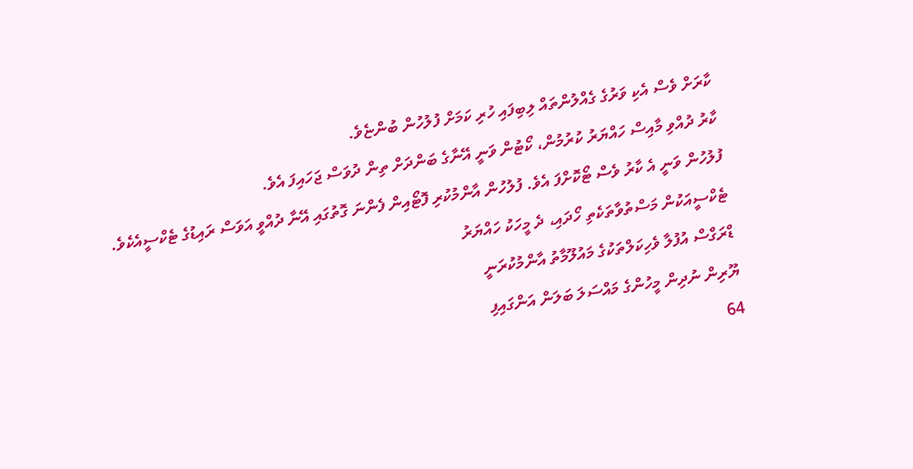ކާރަށް ވެސް އެކި ވަރުގެ ގެއްލުންތައް ލިބިފައި ހުރި ކަމަށް ފުލުހުން ބުންޏެވެ.
ކާރު ދުއްވި މާއިސް ހައްޔަރު ކުރުމުން، ކޯޓުން ވަނީ އޭނާގެ ބަންދަށް ތިން ދުވަސް ޖަހައިފަ އެވެ.
ފުލުހުން ވަނީ އެ ކާރު ވެސް ޓޯކޮށްފަ އެވެ. ފުލުހުން އާންމުކުރި ފޮޓޯއިން ފެންނަ ގޮތުގައި އޭނާ ދުއްވީ އަވަސް ރައިޑުގެ ޓެކްސީއެކެވެ.
ޓެކްސީއަކުން މަސްތުވާތަކެތި ހޯދައި، ދެ މީހަކު ހައްޔަރު
ޑްރަގްސް އުފުލާ ވެހިކަލްތަކުގެ މައުލޫމާތު އާންމުކުރަނީ
ޔޫރިން ނުދިން މީހުންގެ މައްސަލަ ބަލަން އަންގައިފި
64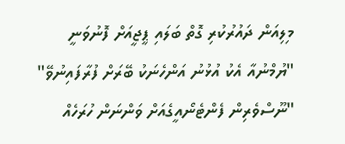މިލިއަން ދައުރުކުރި ގޮތް ބަލައި ޕީޖީއަށް ފޮނުވަނީ
"ޔުމްނުއާ އެކު އުޅުނު އަންހެނަކު ބޭރަށް ފުރާފައިނުވޭ"
"ނޫސްވެރިން ފެންޓެނޯއީގެއަށް ވަންނަން ހުރަހެއް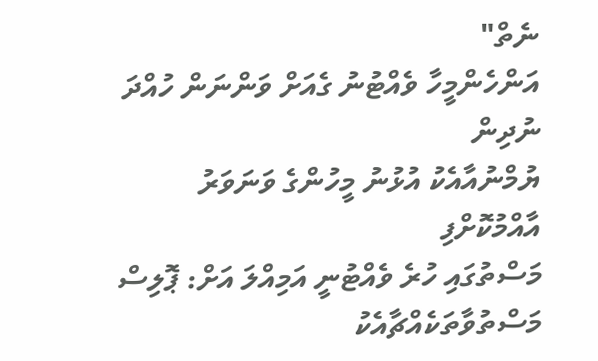ނެތް"
އަންހެންމީހާ ވެއްޓުނު ގެއަށް ވަންނަން ހުއްދަ ނުދިން
ޔުމްނުއާއެކު އުޅުނު މީހުންގެ ވަނަވަރު އާއްމުކޮށްފި
މަސްތުގައި ހުރެ ވެއްޓުނީ އަމިއްލަ އަށް: ޕޮލިސް
މަސްތުވާތަކެއްޗާއެކު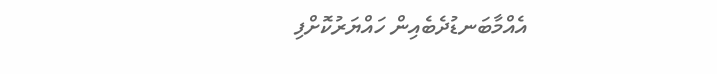އެއްމާބަނޑުދެބެއިން ހައްޔަރުކޮށްފި